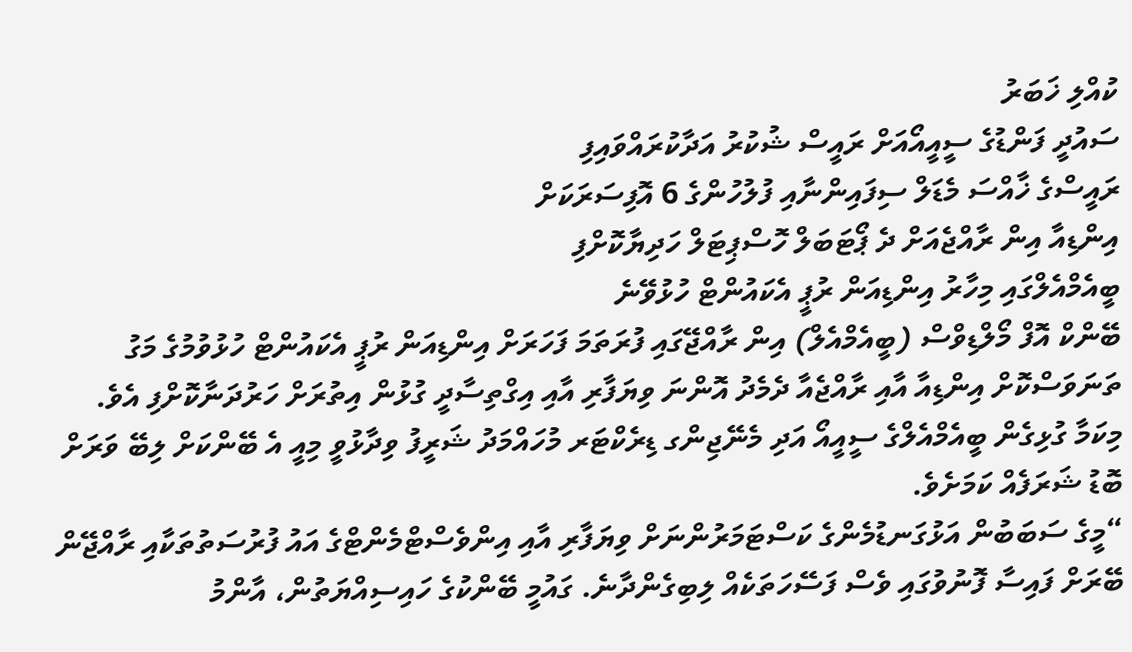ކުއްލި ޚަބަރު
ސައުދީ ފަންޑުގެ ސީއީއޯއަށް ރައީސް ޝުކުރު އަދާކުރައްވައިފި
ރައީސްގެ ޚާއްސަ މެޑަލް ސިފައިންނާއި ފުލުހުންގެ 6 އޮފިސަރަކަށް
އިންޑިއާ އިން ރާއްޖެއަށް ދެ ޕޯޓަބަލް ހޮސްޕިޓަލް ހަދިޔާކޮށްފި
ބީއެމްއެލްގައި މިހާރު އިންޑިއަން ރުޕީ އެކައުންޓް ހުޅުވޭނެ
ބޭންކް އޮފް މޯލްޑިވްސް (ބީއެމްއެލް) އިން ރާއްޖޭގައި ފުރަތަމަ ފަހަރަށް އިންޑިއަން ރުޕީ އެކައުންޓް ހުޅުވުމުގެ މަގު ތަނަވަސްކޮށް އިންޑިއާ އާއި ރާއްޖެއާ ދެމެދު އޮންނަ ވިޔަފާރި އާއި އިގްތިސާދީ ގުޅުން އިތުރަށް ހަރުދަނާކޮށްފި އެވެ.
މިކަމާ ގުޅިގެން ބީއެމްއެލްގެ ސީއީއޯ އަދި މެނޭޖިންގ ޑިރެކްޓަރ މުހައްމަދު ޝަރީފު ވިދާޅުވީ މިއީ އެ ބޭންކަށް ލިބޭ ވަރަށް ބޮޑު ޝަރަފެއް ކަމަށެވެ.
“މީގެ ސަބަބުން އަޅުގަނޑުމެންގެ ކަސްޓަމަރުންނަށް ވިޔަފާރި އާއި އިންވެސްޓްމެންޓްގެ އައު ފުރުސަތުތަކާއި ރާއްޖޭން ބޭރަށް ފައިސާ ފޮނުވުގައި ވެސް ފަސޭހަތަކެއް ލިބިގެންދާނެ. ގައުމީ ބޭންކުގެ ހައިސިއްޔަތުން، އާންމު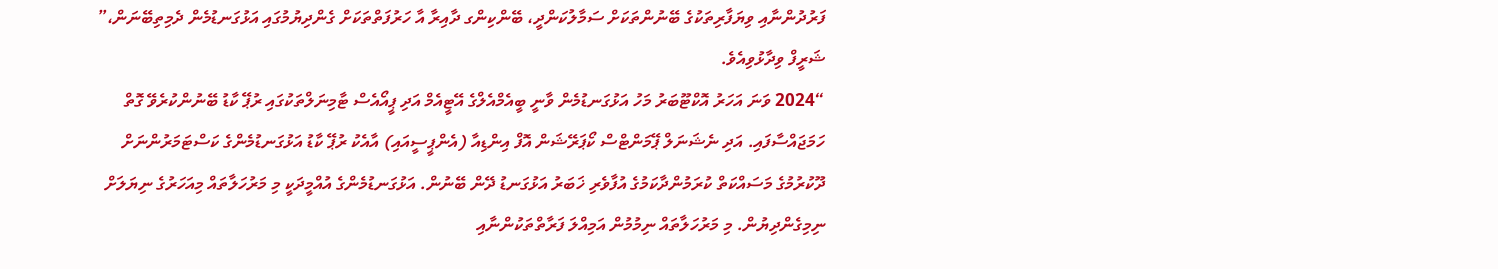ފަރުދުންނާއި ވިޔަފާރިތަކުގެ ބޭނުންތަކަށް ސަމާލުކަންދީ، ބޭންކިންގ ދާއިރާ އާ ހަރުފަތްތަކަށް ގެންދިޔުމުގައި އަޅުގަނޑުމެން ދެމިތިބޭނަން،” ޝަރީފް ވިދާޅުވިއެވެ.
“2024 ވަނަ އަހަރު އޮކްޓޫބަރު މަހު އަޅުގަނޑުމެން ވާނީ ބީއެމްއެލްގެ އޭޓީއެމް އަދި ޕީއޯއެސް ޓާމިނަލްތަކުގައި ރުޕޭ ކާޑު ބޭނުންކުރެވޭ ގޮތް ހަމަޖައްސާފައި. އަދި ނެޝަނަލް ޕޭމަންޓްސް ކޯޕަރޭޝަން އޮފް އިންޑިއާ (އެންޕީސީއައި) އާއެކު ރުޕޭ ކާޑު އަޅުގަނޑުމެންގެ ކަސްޓަމަރުންނަށް ދޫކުރުމުގެ މަސައްކަތް ކުރަމުންދާކަމުގެ އުފާވެރި ޚަބަރު އަޅުގަނޑު ދޭން ބޭނުން. އަޅުގަނޑުމެންގެ އުއްމީދަކީ މި މަރުހަލާތައް މިއަހަރުގެ ނިޔަލަށް ނިމިގެންދިޔުން. މި މަރުހަލާތައް ނިމުމުން އަމިއްލަ ފަރާތްތަކުންނާއި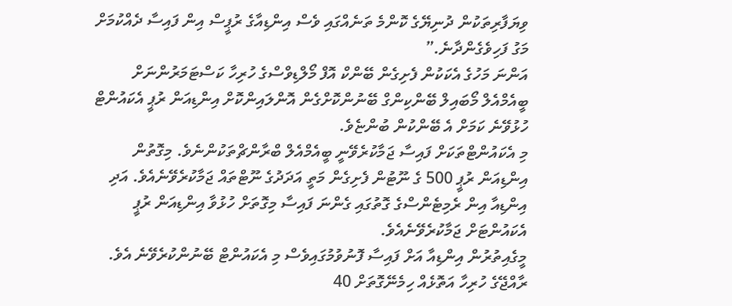ވިޔަފާރިތަކުން ދުނިޔޭގެ ކޮންމެ ތަނެއްގައި ވެސް އިންޑިއާގެ ރުޕީސް އިން ފައިސާ ދެއްކުމަށް މަގު ފަހިވެގެންދާނެ.”
އަންނަ މަހުގެ އެކަކުން ފެށިގެން ބޭންކް އޮފް މޯލްޑިވްސްގެ ހުރިހާ ކަސްޓަމަރުންނަށް ބީއެމްއެލް މޯބައިލް ބޭންކިންގް ބޭނުންކޮށްގެން އޮންލައިންކޮށް އިންޑިއަން ރުޕީ އެކައުންޓް ހުޅުވޭނެ ކަމަށް އެ ބޭންކުން ބުންޏެވެ.
މި އެކައުންޓްތަކަށް ފައިސާ ޖަމާކުރެވޭނީ ބީއެމްއެލް ބްރާންޗްތަކުންނެވެ. މިގޮތުން އިންޑިއަން ރުޕީ 500 ގެ ނޫޓުން ފެށިގެން މަތީ އަދަދުގެ ނޫޓްތައް ޖަމާކުރެވޭނެއެވެ. އަދި އިންޑިއާ އިން ރެމިޓެންސްގެ ގޮތުގައި ގެންނަ ފައިސާ މިގޮތަށް ހުޅުވާ އިންޑިއަން ރުޕީ އެކައުންޓަށް ޖަމާކުރެވޭނެއެވެ.
މީގެއިތުރުން އިންޑިއާ އަށް ފައިސާ ފޮނުވުމުގައިވެސް މި އެކައުންޓް ބޭނުންކުރެވޭނެ އެވެ. ރާއްޖޭގެ ހުރިހާ އަތޮޅެއް ހިމެނޭގޮތަށް 40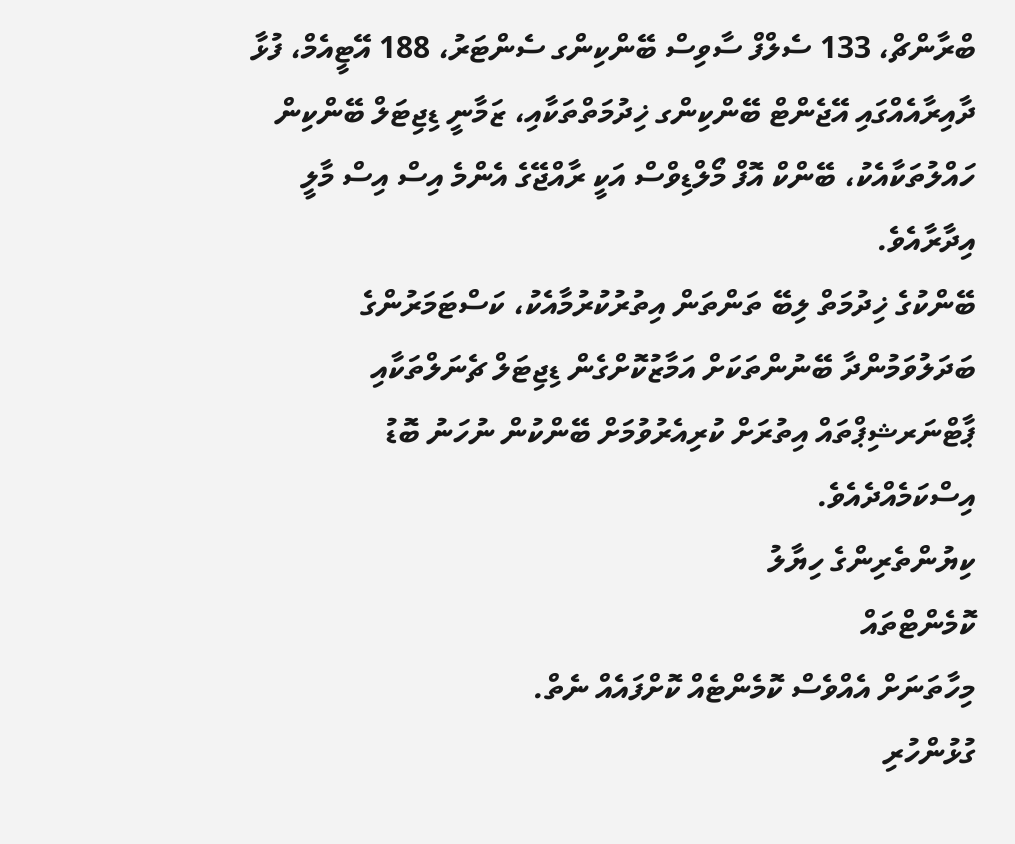ބްރާންޗް، 133 ސެލްފް ސާވިސް ބޭންކިންގ ސެންޓަރު، 188 އޭޓީއެމް، ފުޅާ ދާއިރާއެއްގައި އޭޖެންޓް ބޭންކިންގ ޚިދުމަތްތަކާއި، ޒަމާނީ ޑިޖިޓަލް ބޭންކިން ހައްލުތަކާއެކު، ބޭންކް އޮފް މޯލްޑިވްސް އަކީ ރާއްޖޭގެ އެންމެ އިސް އިސް މާލީ އިދާރާއެވެ.
ބޭންކުގެ ޚިދުމަތް ލިބޭ ތަންތަން އިތުރުކުރުމާއެކު، ކަސްޓަމަރުންގެ ބަދަލުވަމުންދާ ބޭނުންތަކަށް އަމާޒުކޮށްގެން ޑިޖިޓަލް ޗެނަލްތަކާއި ޕާޓްނަރޝިޕްތައް އިތުރަށް ކުރިއެރުވުމަށް ބޭންކުން ނުހަނު ބޮޑު އިސްކަމެއްދެއެވެ.
ކިޔުންތެރިންގެ ހިޔާލު
ކޮމެންޓްތައް
މިހާތަނަށް އެއްވެސް ކޮމެންޓެއް ކޮށްފައެއް ނެތް.
ގުޅުންހުރި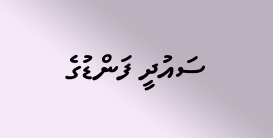ސައުދީ ފަންޑުގެ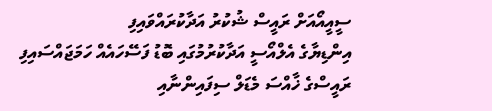ސީއީއޯއަށް ރައީސް ޝުކުރު އަދާކުރައްވައިފި
އިންޑިޔާގެ އެލްއޯސީ އަދާކުރުމުގައި ބޮޑު ފަސޭހައެއް ހަމަޖައްސައިފި
ރައީސްގެ ޚާއްސަ މެޑަލް ސިފައިންނާއި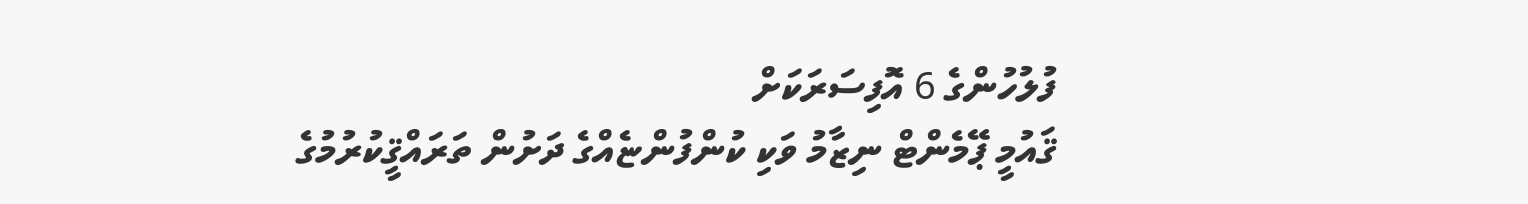ފުލުހުންގެ 6 އޮފިސަރަކަށް
ޤައުމީ ޕޭމެންޓް ނިޒާމު ވަކި ކުންފުންޏެއްގެ ދަށުން ތަރައްޤީކުރުމުގެ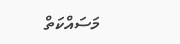މަސައްކަތް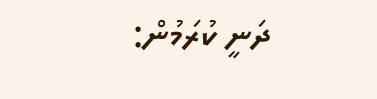ދަނީ ކުރަމުން: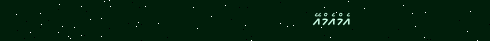އެމްއެމްއޭ